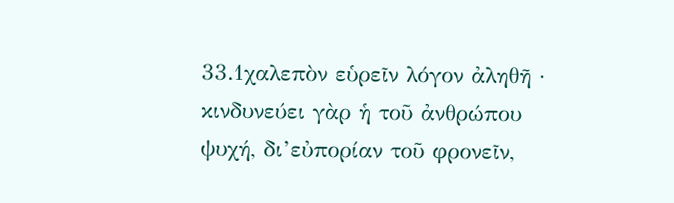33.1χαλεπὸν εὑρεῖν λόγον ἀληθῆ · κινδυνεύει γὰρ ἡ τοῦ ἀνθρώπου ψυχή, δι’εὐπορίαν τοῦ φρονεῖν,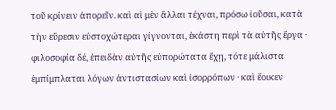τοῦ κρίνειν ἀπορεῖν. καὶ αἱ μὲν ἄλλαι τέχναι, πρόσω ἰοῦσαι, κατὰ τὴν εὕρεσιν εὐστοχώτεραι γίγνονται, ἑκάστη περὶ τὰ αὐτῆς ἔργα · φιλοσοφία δέ, ἐπειδὰν αὐτῆς εὐπορώτατα ἔχῃ, τότε μάλιστα ἐμπίμπλαται λόγων ἀντιστασίων καὶ ἰσορρόπων · καὶ ἔοικεν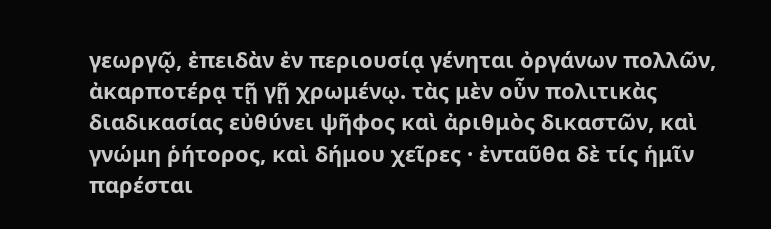γεωργῷ, ἐπειδὰν ἐν περιουσίᾳ γένηται ὀργάνων πολλῶν, ἀκαρποτέρᾳ τῇ γῇ χρωμένῳ. τὰς μὲν οὖν πολιτικὰς διαδικασίας εὐθύνει ψῆφος καὶ ἀριθμὸς δικαστῶν, καὶ γνώμη ῥήτορος, καὶ δήμου χεῖρες · ἐνταῦθα δὲ τίς ἡμῖν παρέσται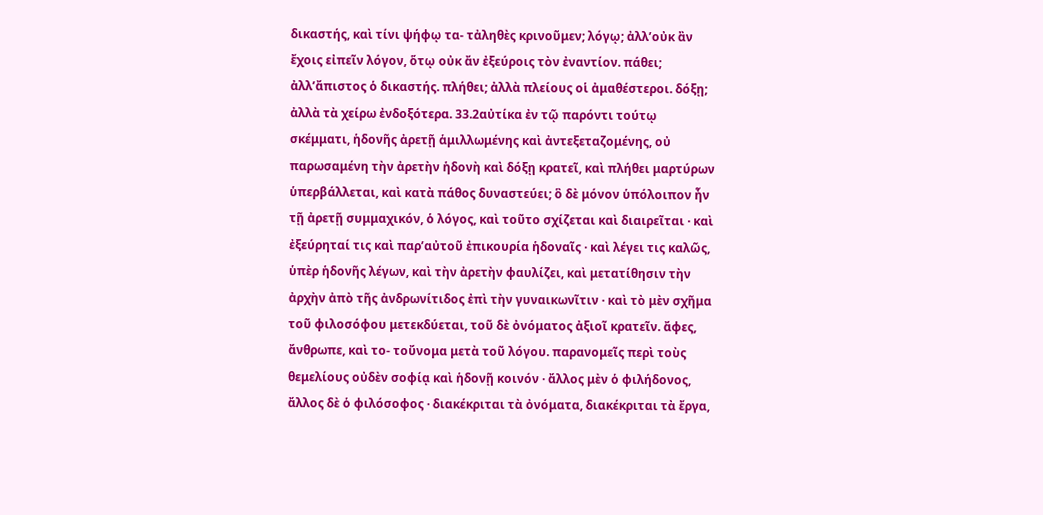δικαστής, καὶ τίνι ψήφῳ τα- τἀληθὲς κρινοῦμεν; λόγῳ; ἀλλ’οὐκ ἂν ἔχοις εἰπεῖν λόγον, ὅτῳ οὐκ ἄν ἐξεύροις τὸν ἐναντίον. πάθει; ἀλλ’ἄπιστος ὁ δικαστής. πλήθει; ἀλλὰ πλείους οἱ ἀμαθέστεροι. δόξῃ; ἀλλὰ τὰ χείρω ἐνδοξότερα. 33.2αὐτίκα ἐν τῷ παρόντι τούτῳ σκέμματι, ἡδονῆς ἀρετῇ ἁμιλλωμένης καὶ ἀντεξεταζομένης, οὐ παρωσαμένη τὴν ἀρετὴν ἡδονὴ καὶ δόξῃ κρατεῖ, καὶ πλήθει μαρτύρων ὑπερβάλλεται, καὶ κατὰ πάθος δυναστεύει; ὃ δὲ μόνον ὑπόλοιπον ἦν τῇ ἀρετῇ συμμαχικόν, ὁ λόγος, καὶ τοῦτο σχίζεται καὶ διαιρεῖται · καὶ ἐξεύρηταί τις καὶ παρ’αὐτοῦ ἐπικουρία ἡδοναῖς · καὶ λέγει τις καλῶς, ὑπὲρ ἡδονῆς λέγων, καὶ τὴν ἀρετὴν φαυλίζει, καὶ μετατίθησιν τὴν ἀρχὴν ἀπὸ τῆς ἀνδρωνίτιδος ἐπὶ τὴν γυναικωνῖτιν · καὶ τὸ μὲν σχῆμα τοῦ φιλοσόφου μετεκδύεται, τοῦ δὲ ὀνόματος ἀξιοῖ κρατεῖν. ἄφες, ἄνθρωπε, καὶ το- τοὔνομα μετὰ τοῦ λόγου. παρανομεῖς περὶ τοὺς θεμελίους οὐδὲν σοφίᾳ καὶ ἡδονῇ κοινόν · ἄλλος μὲν ὁ φιλήδονος, ἄλλος δὲ ὁ φιλόσοφος · διακέκριται τὰ ὀνόματα, διακέκριται τὰ ἔργα,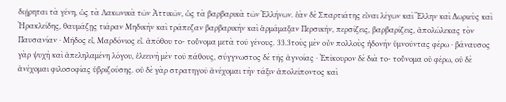διῄρηται τὰ γένη, ὡς τὰ Λακωνικὰ τῶν Ἀττικῶν, ὡς τὰ βαρβαρικὰ τῶν Ἑλλήνων. ἐὰν δὲ Σπαρτιάτης εἶναι λέγων καὶ Ἕλλην καὶ Δωριεὺς καὶ Ἡρακλείδης, θαυμάζῃς τιάραν Μηδικὴν καὶ τράπεζαν βαρβαρικὴν καὶ ἁρμάμαξαν Περσικήν, περσίζεις, βαρβαρίζεις, ἀπολώλεκας τὸν Παυσανίαν · Μῆδος εἶ, Μαρδόνιος εἶ. ἀπόθου το- τοὔνομα μετὰ τοῦ γένους. 33.3τοὺς μὲν οὖν πολλοὺς ἡδονὴν ὑμνοῦντας φέρω · βάναυσος γὰρ ψυχὴ καὶ ἀπεληλαμένη λόγου, ἐλεεινὴ μὲν τοῦ πάθους, σύγγνωστος δὲ τῆς ἀγνοίας · Ἐπίκουρον δὲ διὰ το- τοὔνομα οὐ φέρω, οὐ δὲ ἀνέχομαι φιλοσοφίας ὑβριζούσης. οὐ δὲ γὰρ στρατηγοῦ ἀνέχομαι τὴν τάξιν ἀπολείποντος καὶ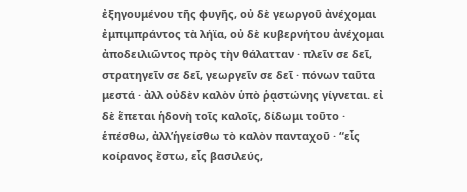ἐξηγουμένου τῆς φυγῆς, οὐ δὲ γεωργοῦ ἀνέχομαι ἐμπιμπράντος τὰ λήϊα, οὐ δὲ κυβερνήτου ἀνέχομαι ἀποδειλιῶντος πρὸς τὴν θάλατταν · πλεῖν σε δεῖ, στρατηγεῖν σε δεῖ, γεωργεῖν σε δεῖ · πόνων ταῦτα μεστά · ἀλλ οὐδὲν καλὸν ὑπὸ ῥᾳστώνης γίγνεται. εἰ δὲ ἕπεται ἡδονὴ τοῖς καλοῖς, δίδωμι τοῦτο · ἑπέσθω, ἀλλ’ἡγείσθω τὸ καλὸν πανταχοῦ · “εἶς κοίρανος ἔστω, εἶς βασιλεύς,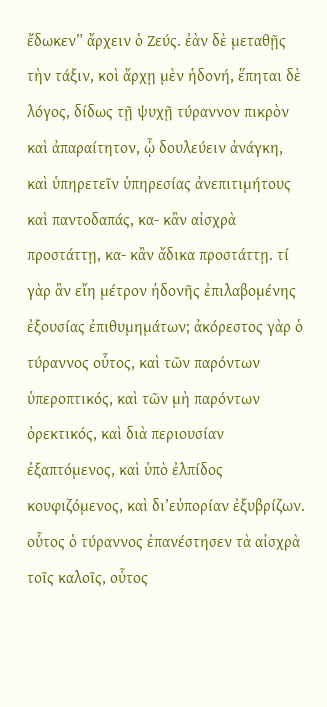ἔδωκεν” ἄρχειν ὁ Ζεύς. ἐὰν δὲ μεταθῇς τὴν τάξιν, κοὶ ἄρχῃ μὲν ἡδονή, ἕπηται δὲ λόγος, δίδως τῇ ψυχῇ τύραννον πικρὸν καὶ ἀπαραίτητον, ᾧ δουλεύειν ἀνάγκη, καὶ ὑπηρετεῖν ὑπηρεσίας ἀνεπιτιμήτους καὶ παντοδαπάς, κα- κἂν αἰσχρὰ προστάττῃ, κα- κἂν ἄδικα προστάττῃ. τί γὰρ ἂν εἴη μέτρον ἡδονῆς ἐπιλαβομένης ἐξουσίας ἐπιθυμημάτων; ἀκόρεστος γὰρ ὁ τύραννος οὗτος, καὶ τῶν παρόντων ὑπεροπτικός, καὶ τῶν μὴ παρόντων ὀρεκτικός, καὶ διὰ περιουσίαν ἐξαπτόμενος, καὶ ὑπὸ ἐλπίδος κουφιζόμενος, καὶ δι’εὐπορίαν ἐξυβρίζων. οὗτος ὁ τύραννος ἐπανέστησεν τὰ αἰσχρὰ τοῖς καλοῖς, οὗτος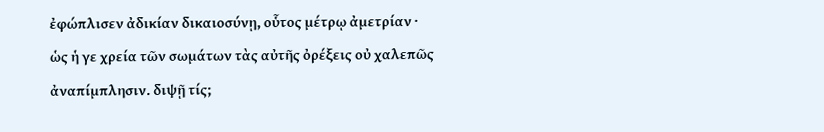ἐφώπλισεν ἀδικίαν δικαιοσύνῃ, οὗτος μέτρῳ ἀμετρίαν · ὡς ἡ γε χρεία τῶν σωμάτων τὰς αὐτῆς ὀρέξεις οὐ χαλεπῶς ἀναπίμπλησιν. διψῇ τίς;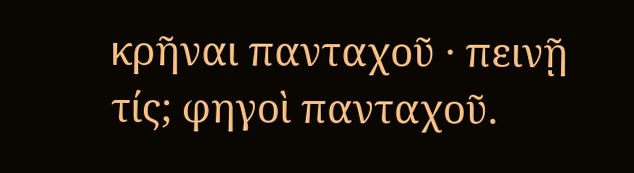κρῆναι πανταχοῦ · πεινῇ τίς; φηγοὶ πανταχοῦ.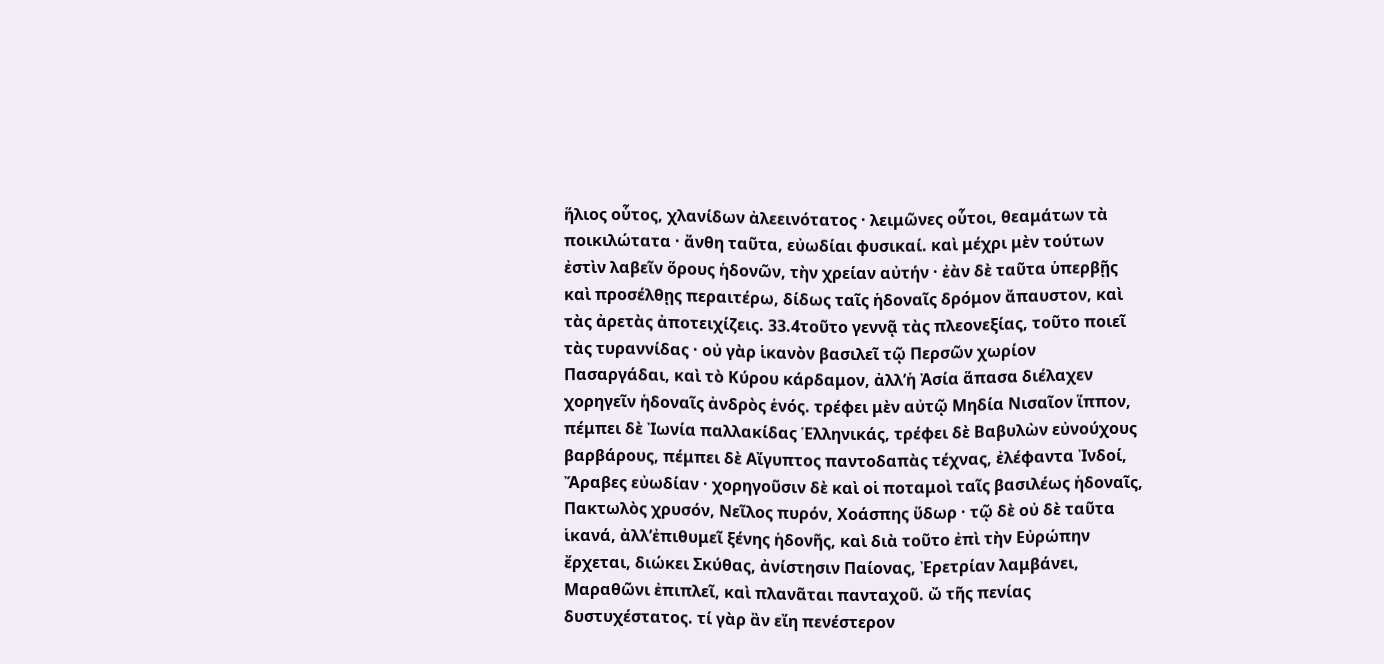ἥλιος οὗτος, χλανίδων ἀλεεινότατος · λειμῶνες οὗτοι, θεαμάτων τὰ ποικιλώτατα · ἄνθη ταῦτα, εὐωδίαι φυσικαί. καὶ μέχρι μὲν τούτων ἐστὶν λαβεῖν ὅρους ἡδονῶν, τὴν χρείαν αὐτήν · ἐὰν δὲ ταῦτα ὑπερβῇς καὶ προσέλθῃς περαιτέρω, δίδως ταῖς ἡδοναῖς δρόμον ἄπαυστον, καὶ τὰς ἀρετὰς ἀποτειχίζεις. 33.4τοῦτο γεννᾷ τὰς πλεονεξίας, τοῦτο ποιεῖ τὰς τυραννίδας · οὐ γὰρ ἱκανὸν βασιλεῖ τῷ Περσῶν χωρίον Πασαργάδαι, καὶ τὸ Κύρου κάρδαμον, ἀλλ’ἡ Ἀσία ἅπασα διέλαχεν χορηγεῖν ἡδοναῖς ἀνδρὸς ἑνός. τρέφει μὲν αὐτῷ Μηδία Νισαῖον ἵππον, πέμπει δὲ Ἰωνία παλλακίδας Ἑλληνικάς, τρέφει δὲ Βαβυλὼν εὐνούχους βαρβάρους, πέμπει δὲ Αἴγυπτος παντοδαπὰς τέχνας, ἐλέφαντα Ἰνδοί, Ἄραβες εὐωδίαν · χορηγοῦσιν δὲ καὶ οἱ ποταμοὶ ταῖς βασιλέως ἡδοναῖς, Πακτωλὸς χρυσόν, Νεῖλος πυρόν, Χοάσπης ὕδωρ · τῷ δὲ οὐ δὲ ταῦτα ἱκανά, ἀλλ’ἐπιθυμεῖ ξένης ἡδονῆς, καὶ διὰ τοῦτο ἐπὶ τὴν Εὐρώπην ἔρχεται, διώκει Σκύθας, ἀνίστησιν Παίονας, Ἐρετρίαν λαμβάνει, Μαραθῶνι ἐπιπλεῖ, καὶ πλανᾶται πανταχοῦ. ὤ τῆς πενίας δυστυχέστατος. τί γὰρ ἂν εἴη πενέστερον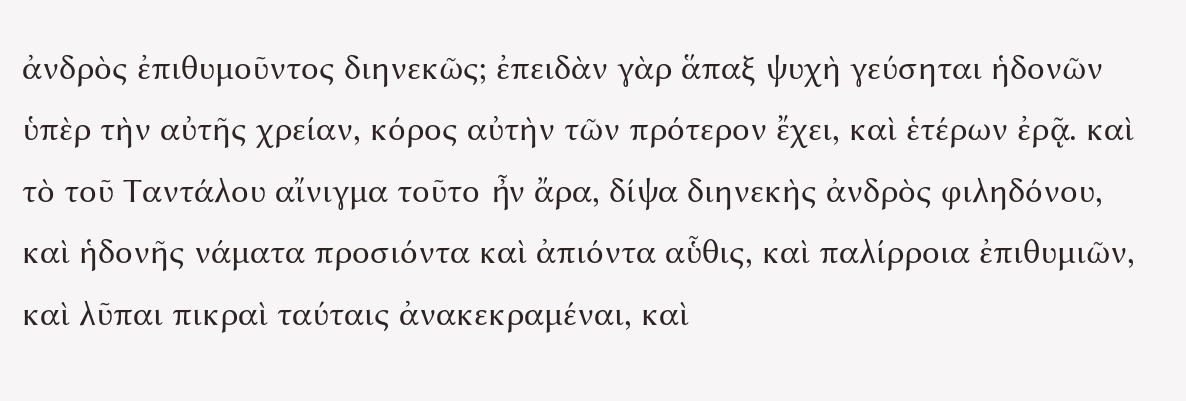ἀνδρὸς ἐπιθυμοῦντος διηνεκῶς; ἐπειδὰν γὰρ ἅπαξ ψυχὴ γεύσηται ἡδονῶν ὑπὲρ τὴν αὐτῆς χρείαν, κόρος αὐτὴν τῶν πρότερον ἔχει, καὶ ἑτέρων ἐρᾷ. καὶ τὸ τοῦ Ταντάλου αἴνιγμα τοῦτο ἦν ἄρα, δίψα διηνεκὴς ἀνδρὸς φιληδόνου, καὶ ἡδονῆς νάματα προσιόντα καὶ ἀπιόντα αὗθις, καὶ παλίρροια ἐπιθυμιῶν, καὶ λῦπαι πικραὶ ταύταις ἀνακεκραμέναι, καὶ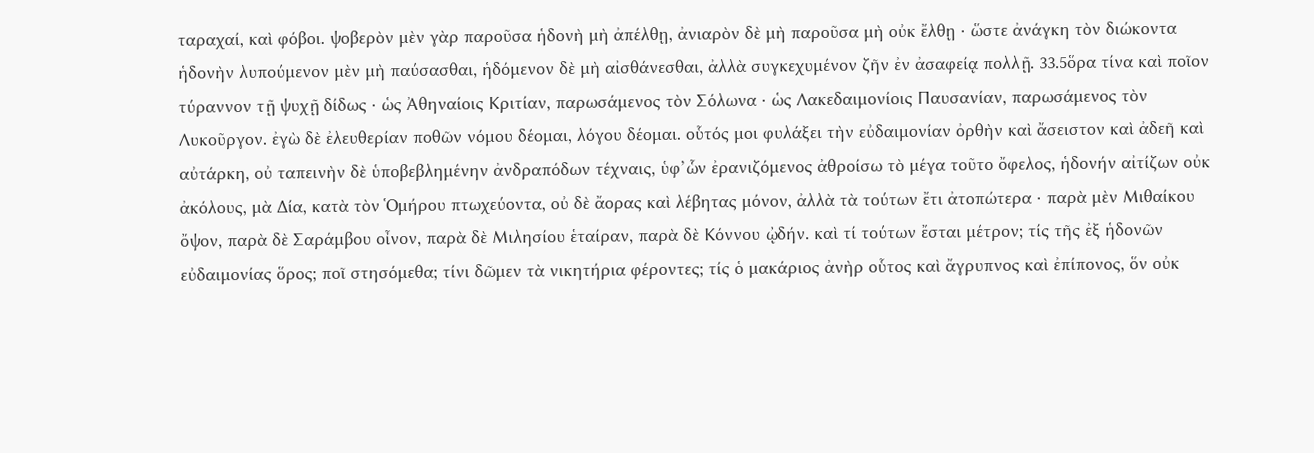ταραχαί, καὶ φόβοι. ψοβερὸν μὲν γὰρ παροῦσα ἡδονὴ μὴ ἀπέλθῃ, ἀνιαρὸν δὲ μὴ παροῦσα μὴ οὐκ ἔλθῃ · ὥστε ἀνάγκη τὸν διώκοντα ἡδονὴν λυπούμενον μὲν μὴ παύσασθαι, ἡδόμενον δὲ μὴ αἰσθάνεσθαι, ἀλλὰ συγκεχυμένον ζῆν ἐν ἀσαφείᾳ πολλῇ. 33.5ὅρα τίνα καὶ ποῖον τύραννον τῇ ψυχῇ δίδως · ὡς Ἀθηναίοις Κριτίαν, παρωσάμενος τὸν Σόλωνα · ὡς Λακεδαιμονίοις Παυσανίαν, παρωσάμενος τὸν Λυκοῦργον. ἐγὼ δὲ ἐλευθερίαν ποθῶν νόμου δέομαι, λόγου δέομαι. οὗτός μοι φυλάξει τὴν εὐδαιμονίαν ὀρθὴν καὶ ἄσειστον καὶ ἀδεῆ καὶ αὐτάρκη, οὐ ταπεινὴν δὲ ὑποβεβλημένην ἀνδραπόδων τέχναις, ὑφ’ὧν ἐρανιζόμενος ἀθροίσω τὸ μέγα τοῦτο ὄφελος, ἡδονήν αἰτίζων οὐκ ἀκόλους, μὰ Δία, κατὰ τὸν Ὁμήρου πτωχεύοντα, οὐ δὲ ἄορας καὶ λέβητας μόνον, ἀλλὰ τὰ τούτων ἔτι ἀτοπώτερα · παρὰ μὲν Μιθαίκου ὄψον, παρὰ δὲ Σαράμβου οἶνον, παρὰ δὲ Μιλησίου ἑταίραν, παρὰ δὲ Κόννου ᾠδήν. καὶ τί τούτων ἔσται μέτρον; τίς τῆς ἐξ ἡδονῶν εὐδαιμονίας ὅρος; ποῖ στησόμεθα; τίνι δῶμεν τὰ νικητήρια φέροντες; τίς ὁ μακάριος ἀνὴρ οὗτος καὶ ἄγρυπνος καὶ ἐπίπονος, ὅν οὐκ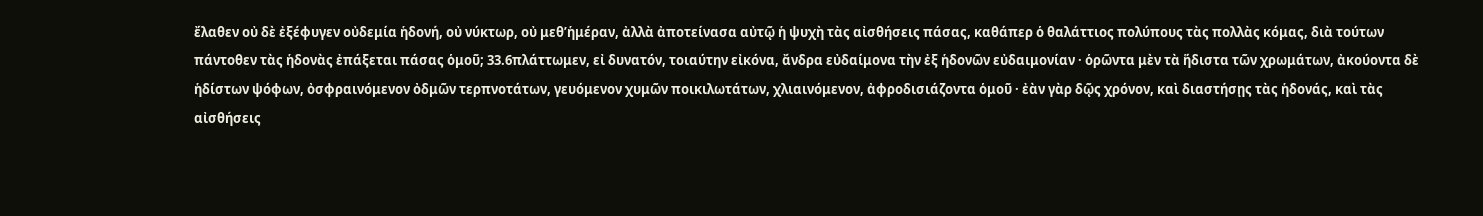ἔλαθεν οὐ δὲ ἐξέφυγεν οὐδεμία ἡδονή, οὐ νύκτωρ, οὐ μεθ’ἡμέραν, ἀλλὰ ἀποτείνασα αὐτῷ ἡ ψυχὴ τὰς αἰσθήσεις πάσας, καθάπερ ὁ θαλάττιος πολύπους τὰς πολλὰς κόμας, διὰ τούτων πάντοθεν τὰς ἡδονὰς ἐπάξεται πάσας ὁμοῦ; 33.6πλάττωμεν, εἰ δυνατόν, τοιαύτην εἰκόνα, ἄνδρα εὐδαίμονα τὴν ἐξ ἡδονῶν εὐδαιμονίαν · ὁρῶντα μὲν τὰ ἥδιστα τῶν χρωμάτων, ἀκούοντα δὲ ἡδίστων ψόφων, ὀσφραινόμενον ὀδμῶν τερπνοτάτων, γευόμενον χυμῶν ποικιλωτάτων, χλιαινόμενον, ἀφροδισιάζοντα ὁμοῦ · ἐὰν γὰρ δῷς χρόνον, καὶ διαστήσῃς τὰς ἡδονάς, καὶ τὰς αἰσθήσεις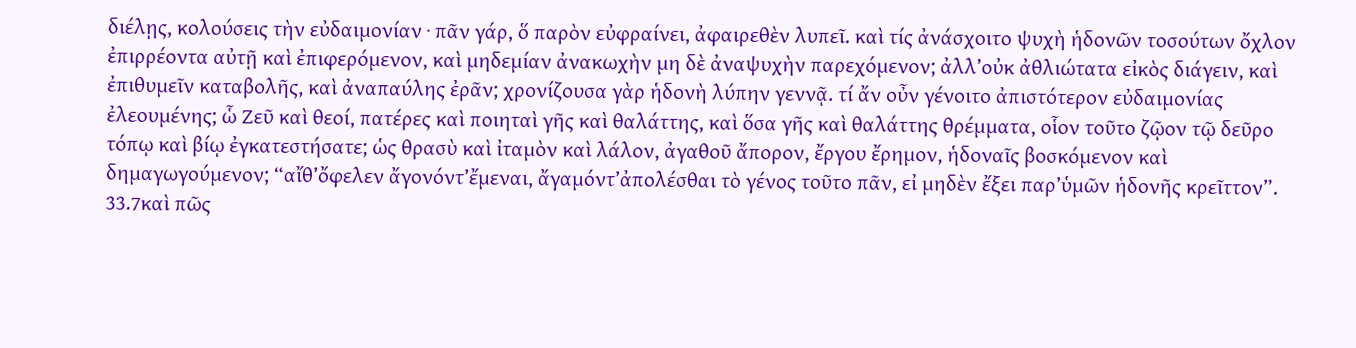διέλῃς, κολούσεις τὴν εὐδαιμονίαν · πᾶν γάρ, ὅ παρὸν εὐφραίνει, ἀφαιρεθὲν λυπεῖ. καὶ τίς ἀνάσχοιτο ψυχὴ ἡδονῶν τοσούτων ὄχλον ἐπιρρέοντα αὐτῇ καὶ ἐπιφερόμενον, καὶ μηδεμίαν ἀνακωχὴν μη δὲ ἀναψυχὴν παρεχόμενον; ἀλλ’οὐκ ἀθλιώτατα εἰκὸς διάγειν, καὶ ἐπιθυμεῖν καταβολῆς, καὶ ἀναπαύλης ἐρᾶν; χρονίζουσα γὰρ ἡδονὴ λύπην γεννᾷ. τί ἄν οὖν γένοιτο ἀπιστότερον εὐδαιμονίας ἐλεουμένης; ὧ Ζεῦ καὶ θεοί, πατέρες καὶ ποιηταὶ γῆς καὶ θαλάττης, καὶ ὅσα γῆς καὶ θαλάττης θρέμματα, οἷον τοῦτο ζῷον τῷ δεῦρο τόπῳ καὶ βίῳ ἐγκατεστήσατε; ὡς θρασὺ καὶ ἰταμὸν καὶ λάλον, ἀγαθοῦ ἄπορον, ἔργου ἔρημον, ἡδοναῖς βοσκόμενον καὶ δημαγωγούμενον; “αἴθ’ὄφελεν ἄγονόντ’ἔμεναι, ἄγαμόντ’ἀπολέσθαι τὸ γένος τοῦτο πᾶν, εἰ μηδὲν ἔξει παρ’ὑμῶν ἡδονῆς κρεῖττον”. 33.7καὶ πῶς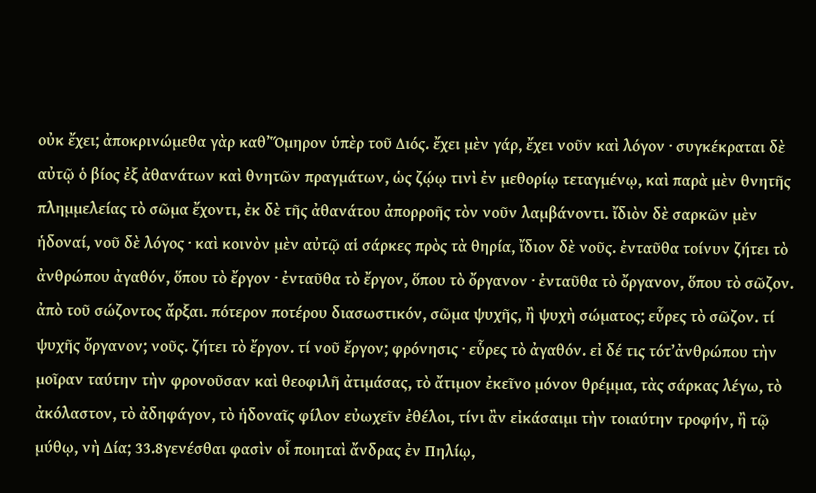οὐκ ἔχει; ἀποκρινώμεθα γὰρ καθ’Ὅμηρον ὑπὲρ τοῦ Διός. ἔχει μὲν γάρ, ἔχει νοῦν καὶ λόγον · συγκέκραται δὲ αὐτῷ ὁ βίος ἐξ ἀθανάτων καὶ θνητῶν πραγμάτων, ὡς ζῴῳ τινὶ ἐν μεθορίῳ τεταγμένῳ, καὶ παρὰ μὲν θνητῆς πλημμελείας τὸ σῶμα ἔχοντι, ἐκ δὲ τῆς ἀθανάτου ἀπορροῆς τὸν νοῦν λαμβάνοντι. ἴδιὸν δὲ σαρκῶν μὲν ἡδοναί, νοῦ δὲ λόγος · καὶ κοινὸν μὲν αὐτῷ αἱ σάρκες πρὸς τὰ θηρία, ἴδιον δὲ νοῦς. ἐνταῦθα τοίνυν ζήτει τὸ ἀνθρώπου ἀγαθόν, ὅπου τὸ ἔργον · ἐνταῦθα τὸ ἔργον, ὅπου τὸ ὄργανον · ἐνταῦθα τὸ ὄργανον, ὅπου τὸ σῶζον. ἀπὸ τοῦ σώζοντος ἄρξαι. πότερον ποτέρου διασωστικόν, σῶμα ψυχῆς, ἢ ψυχὴ σώματος; εὗρες τὸ σῶζον. τί ψυχῆς ὄργανον; νοῦς. ζήτει τὸ ἔργον. τί νοῦ ἔργον; φρόνησις · εὗρες τὸ ἀγαθόν. εἰ δέ τις τότ’ἀνθρώπου τὴν μοῖραν ταύτην τὴν φρονοῦσαν καὶ θεοφιλῆ ἀτιμάσας, τὸ ἄτιμον ἐκεῖνο μόνον θρέμμα, τὰς σάρκας λέγω, τὸ ἀκόλαστον, τὸ ἀδηφάγον, τὸ ἡδοναῖς φίλον εὐωχεῖν ἐθέλοι, τίνι ἂν εἰκάσαιμι τὴν τοιαύτην τροφήν, ἢ τῷ μύθῳ, νὴ Δία; 33.8γενέσθαι φασὶν οἷ ποιηταὶ ἄνδρας ἐν Πηλίῳ,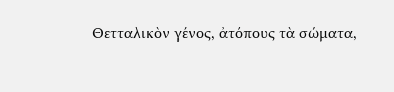Θετταλικὸν γένος, ἀτόπους τὰ σώματα,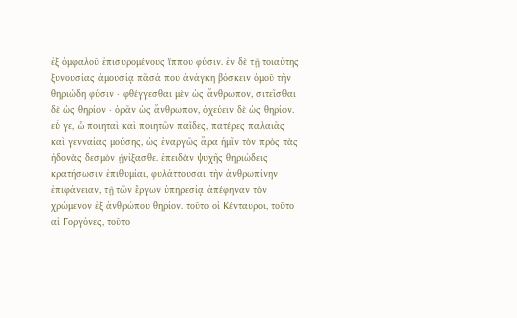ἐξ ὀμφαλοῦ ἐπισυρομένους ἵππου φύσιν. ἐν δὲ τῇ τοιαύτης ξυνουσίας ἀμουσίᾳ πᾶσά που ἀνάγκη βόσκειν ὁμοῦ τὴν θηριώδη φύσιν · φθέγγεσθαι μὲν ὡς ἄνθρωπον, σιτεῖσθαι δὲ ὡς θηρίον · ὁρᾶν ὡς ἄνθρωπον, ὀχεύειν δὲ ὡς θηρίον. εὗ γε, ὧ ποιηταὶ καὶ ποιητῶν παῖδες, πατέρες παλαιᾶς καὶ γενναίας μούσης, ὡς ἐναργῶς ἄρα ἡμῖν τὸν πρὸς τὰς ἡδονὰς δεσμὸν ᾐνίξασθε. ἐπειδὰν ψυχῆς θηριώδεις κρατήσωσιν ἐπιθυμίαι, φυλάττουσαι τὴν ἀνθρωπίνην ἐπιφάνειαν, τῇ τῶν ἔργων ὑπηρεσίᾳ ἀπέφηναν τὸν χρώμενον ἐξ ἀνθρώπου θηρίον. τοῦτο οἱ Κένταυροι, τοῦτο αἱ Γοργόνες, τοῦτο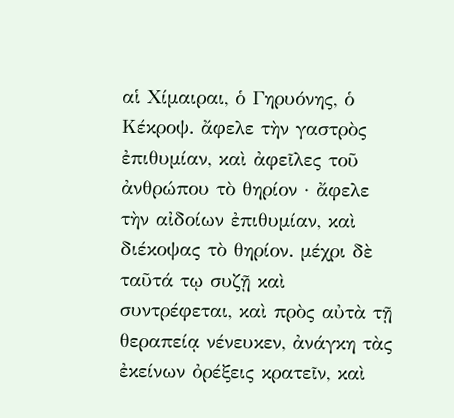αἱ Χίμαιραι, ὁ Γηρυόνης, ὁ Κέκροψ. ἄφελε τὴν γαστρὸς ἐπιθυμίαν, καὶ ἀφεῖλες τοῦ ἀνθρώπου τὸ θηρίον · ἄφελε τὴν αἰδοίων ἐπιθυμίαν, καὶ διέκοψας τὸ θηρίον. μέχρι δὲ ταῦτά τῳ συζῇ καὶ συντρέφεται, καὶ πρὸς αὐτὰ τῇ θεραπείᾳ νένευκεν, ἀνάγκη τὰς ἐκείνων ὀρέξεις κρατεῖν, καὶ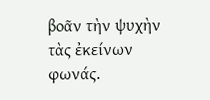βοᾶν τὴν ψυχὴν τὰς ἐκείνων φωνάς.